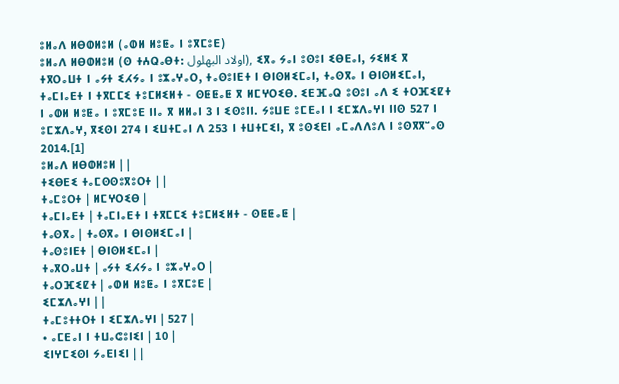ⵓⵍⴰⴷ ⵍⴱⵀⵍⵓⵍ (ⴰⵀⵍ ⵍⵓⵟⴰ ⵏ ⵓⴳⵎⵓⴹ)
ⵓⵍⴰⴷ ⵍⴱⵀⵍⵓⵍ (ⵙ ⵜⵄⵕⴰⴱⵜ: اولاد البهلول), ⵉⴳⴰ ⵢⴰⵏ ⵓⵙⵓⵏ ⵉⴱⴹⴰⵏ, ⵢⵉⵍⵉ ⴳ ⵜⴳⵔⴰⵡⵜ ⵏ ⴰⵢⵜ ⵉⵃⵢⴰ ⵏ ⵓⵣⴰⵖⴰⵔ, ⵜⴰⵙⵓⵏⴹⵜ ⵏ ⴱⵏⵙⵍⵉⵎⴰⵏ, ⵜⴰⵙⴳⴰ ⵏ ⴱⵏⵙⵍⵉⵎⴰⵏ, ⵜⴰⵎⵏⴰⴹⵜ ⵏ ⵜⴳⵎⵎⵉ ⵜⵓⵎⵍⵉⵍⵜ - ⵙⵟⵟⴰⵟ ⴳ ⵍⵎⵖⵔⵉⴱ. ⵉⴹⴼⴰⵕ ⵓⵙⵓⵏ ⴰⴷ ⵉ ⵜⵔⴼⵉⵇⵜ ⵏ ⴰⵀⵍ ⵍⵓⵟⴰ ⵏ ⵓⴳⵎⵓⴹ ⵏⵏⴰ ⴳ ⵍⵍⴰⵏ 3 ⵏ ⵉⵙⵓⵏⵏ. ⵢⵓⵡⴹ ⵓⵎⴹⴰⵏ ⵏ ⵉⵎⵣⴷⴰⵖⵏ ⵏⵏⵙ 527 ⵏ ⵓⵎⵣⴷⴰⵖ, ⴳⵉⵙⵏ 274 ⵏ ⵉⵡⵜⵎⴰⵏ ⴷ 253 ⵏ ⵜⵡⵜⵎⵉⵏ, ⴳ ⵓⵙⵉⴹⵏ ⴰⵎⴰⴷⴷⵓⴷ ⵏ ⵓⵙⴳⴳⵯⴰⵙ 2014.[1]
ⵓⵍⴰⴷ ⵍⴱⵀⵍⵓⵍ | |
ⵜⵉⴱⴹⵉ ⵜⴰⵎⵙⵙⵓⴳⵓⵔⵜ | |
ⵜⴰⵎⵓⵔⵜ | ⵍⵎⵖⵔⵉⴱ |
ⵜⴰⵎⵏⴰⴹⵜ | ⵜⴰⵎⵏⴰⴹⵜ ⵏ ⵜⴳⵎⵎⵉ ⵜⵓⵎⵍⵉⵍⵜ - ⵙⵟⵟⴰⵟ |
ⵜⴰⵙⴳⴰ | ⵜⴰⵙⴳⴰ ⵏ ⴱⵏⵙⵍⵉⵎⴰⵏ |
ⵜⴰⵙⵓⵏⴹⵜ | ⴱⵏⵙⵍⵉⵎⴰⵏ |
ⵜⴰⴳⵔⴰⵡⵜ | ⴰⵢⵜ ⵉⵃⵢⴰ ⵏ ⵓⵣⴰⵖⴰⵔ |
ⵜⴰⵔⴼⵉⵇⵜ | ⴰⵀⵍ ⵍⵓⵟⴰ ⵏ ⵓⴳⵎⵓⴹ |
ⵉⵎⵣⴷⴰⵖⵏ | |
ⵜⴰⵎⵓⵜⵜⵔⵜ ⵏ ⵉⵎⵣⴷⴰⵖⵏ | 527 |
• ⴰⵎⴹⴰⵏ ⵏ ⵜⵡⴰⵛⵓⵏⵉⵏ | 10 |
ⵉⵏⵖⵎⵉⵙⵏ ⵢⴰⴹⵏⵉⵏ | |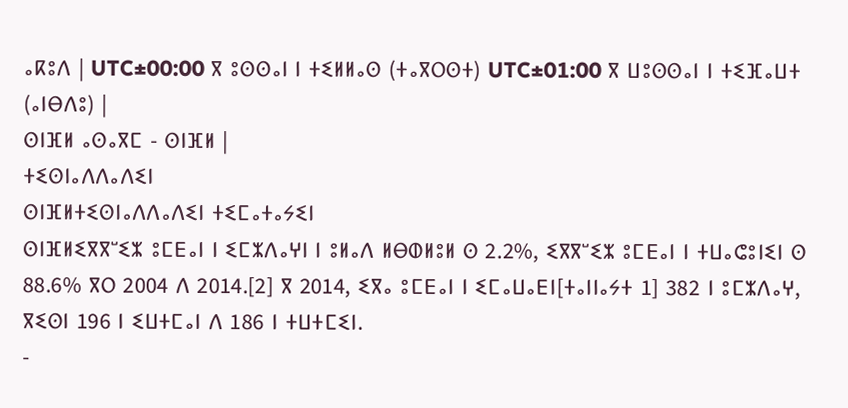ⴰⴽⵓⴷ | UTC±00:00 ⴳ ⵓⵙⵙⴰⵏ ⵏ ⵜⵉⵍⵍⴰⵙ (ⵜⴰⴳⵔⵙⵜ) UTC±01:00 ⴳ ⵡⵓⵙⵙⴰⵏ ⵏ ⵜⵉⴼⴰⵡⵜ (ⴰⵏⴱⴷⵓ) |
ⵙⵏⴼⵍ ⴰⵙⴰⴳⵎ - ⵙⵏⴼⵍ |
ⵜⵉⵙⵏⴰⴷⴷⴰⴷⵉⵏ
ⵙⵏⴼⵍⵜⵉⵙⵏⴰⴷⴷⴰⴷⵉⵏ ⵜⵉⵎⴰⵜⴰⵢⵉⵏ
ⵙⵏⴼⵍⵉⴳⴳⵯⵉⵣ ⵓⵎⴹⴰⵏ ⵏ ⵉⵎⵣⴷⴰⵖⵏ ⵏ ⵓⵍⴰⴷ ⵍⴱⵀⵍⵓⵍ ⵙ 2.2%, ⵉⴳⴳⵯⵉⵣ ⵓⵎⴹⴰⵏ ⵏ ⵜⵡⴰⵛⵓⵏⵉⵏ ⵙ 88.6% ⴳⵔ 2004 ⴷ 2014.[2] ⴳ 2014, ⵉⴳⴰ ⵓⵎⴹⴰⵏ ⵏ ⵉⵎⴰⵡⴰⴹⵏ[ⵜⴰⵏⵏⴰⵢⵜ 1] 382 ⵏ ⵓⵎⵣⴷⴰⵖ, ⴳⵉⵙⵏ 196 ⵏ ⵉⵡⵜⵎⴰⵏ ⴷ 186 ⵏ ⵜⵡⵜⵎⵉⵏ.
-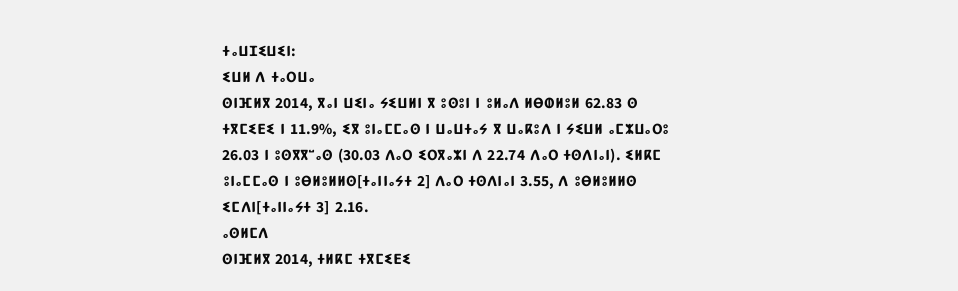ⵜⴰⵡⵊⵉⵡⵉⵏ:
ⵉⵡⵍ ⴷ ⵜⴰⵔⵡⴰ
ⵙⵏⴼⵍⴳ 2014, ⴳⴰⵏ ⵡⵉⵏⴰ ⵢⵉⵡⵍⵏ ⴳ ⵓⵙⵓⵏ ⵏ ⵓⵍⴰⴷ ⵍⴱⵀⵍⵓⵍ 62.83 ⵙ ⵜⴳⵎⵉⴹⵉ ⵏ 11.9%, ⵉⴳ ⵓⵏⴰⵎⵎⴰⵙ ⵏ ⵡⴰⵡⵜⴰⵢ ⴳ ⵡⴰⴽⵓⴷ ⵏ ⵢⵉⵡⵍ ⴰⵎⵣⵡⴰⵔⵓ 26.03 ⵏ ⵓⵙⴳⴳⵯⴰⵙ (30.03 ⴷⴰⵔ ⵉⵔⴳⴰⵣⵏ ⴷ 22.74 ⴷⴰⵔ ⵜⵙⴷⵏⴰⵏ). ⵉⵍⴽⵎ ⵓⵏⴰⵎⵎⴰⵙ ⵏ ⵓⴱⵍⵓⵍⵍⵙ[ⵜⴰⵏⵏⴰⵢⵜ 2] ⴷⴰⵔ ⵜⵙⴷⵏⴰⵏ 3.55, ⴷ ⵓⴱⵍⵓⵍⵍⵙ ⵉⵎⴷⵏ[ⵜⴰⵏⵏⴰⵢⵜ 3] 2.16.
ⴰⵙⵍⵎⴷ
ⵙⵏⴼⵍⴳ 2014, ⵜⵍⴽⵎ ⵜⴳⵎⵉⴹⵉ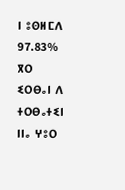ⵏ ⵓⵙⵍⵎⴷ 97.83% ⴳⵔ ⵉⵔⴱⴰⵏ ⴷ ⵜⵔⴱⴰⵜⵉⵏ ⵏⵏⴰ ⵖⵓⵔ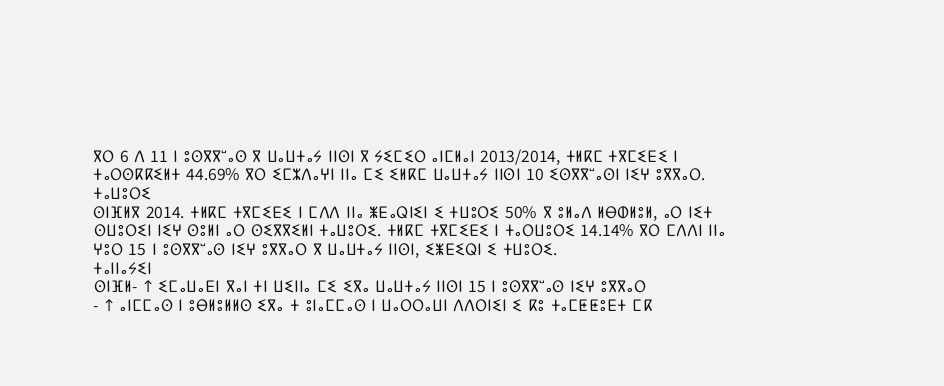ⴳⵔ 6 ⴷ 11 ⵏ ⵓⵙⴳⴳⵯⴰⵙ ⴳ ⵡⴰⵡⵜⴰⵢ ⵏⵏⵙⵏ ⴳ ⵢⵉⵎⵉⵔ ⴰⵏⵎⵍⴰⵏ 2013/2014, ⵜⵍⴽⵎ ⵜⴳⵎⵉⴹⵉ ⵏ ⵜⴰⵔⵙⴽⴽⵉⵍⵜ 44.69% ⴳⵔ ⵉⵎⵣⴷⴰⵖⵏ ⵏⵏⴰ ⵎⵉ ⵉⵍⴽⵎ ⵡⴰⵡⵜⴰⵢ ⵏⵏⵙⵏ 10 ⵉⵙⴳⴳⵯⴰⵙⵏ ⵏⵉⵖ ⵓⴳⴳⴰⵔ.
ⵜⴰⵡⵓⵔⵉ
ⵙⵏⴼⵍⴳ 2014. ⵜⵍⴽⵎ ⵜⴳⵎⵉⴹⵉ ⵏ ⵎⴷⴷ ⵏⵏⴰ ⵥⴹⴰⵕⵏⵉⵏ ⵉ ⵜⵡⵓⵔⵉ 50% ⴳ ⵓⵍⴰⴷ ⵍⴱⵀⵍⵓⵍ, ⴰⵔ ⵏⵉⵜ ⵙⵡⵓⵔⵉⵏ ⵏⵉⵖ ⵙⵓⵍⵏ ⴰⵔ ⵙⵉⴳⴳⵉⵍⵏ ⵜⴰⵡⵓⵔⵉ. ⵜⵍⴽⵎ ⵜⴳⵎⵉⴹⵉ ⵏ ⵜⴰⵔⵡⵓⵔⵉ 14.14% ⴳⵔ ⵎⴷⴷⵏ ⵏⵏⴰ ⵖⵓⵔ 15 ⵏ ⵓⵙⴳⴳⵯⴰⵙ ⵏⵉⵖ ⵓⴳⴳⴰⵔ ⴳ ⵡⴰⵡⵜⴰⵢ ⵏⵏⵙⵏ, ⵉⵥⴹⵉⵕⵏ ⵉ ⵜⵡⵓⵔⵉ.
ⵜⴰⵏⵏⴰⵢⵉⵏ
ⵙⵏⴼⵍ- ↑ ⵉⵎⴰⵡⴰⴹⵏ ⴳⴰⵏ ⵜⵏ ⵡⵉⵏⵏⴰ ⵎⵉ ⵉⴳⴰ ⵡⴰⵡⵜⴰⵢ ⵏⵏⵙⵏ 15 ⵏ ⵓⵙⴳⴳⵯⴰⵙ ⵏⵉⵖ ⵓⴳⴳⴰⵔ
- ↑ ⴰⵏⵎⵎⴰⵙ ⵏ ⵓⴱⵍⵓⵍⵍⵙ ⵉⴳⴰ ⵜ ⵓⵏⴰⵎⵎⴰⵙ ⵏ ⵡⴰⵔⵔⴰⵡⵏ ⴷⴷⵔⵏⵉⵏ ⵉ ⴽⵓ ⵜⴰⵎⵟⵟⵓⴹⵜ ⵎⴽ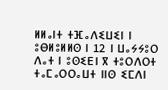ⵍⵍⴰⵏⵜ ⵜⴼⴰⴷⵉⵡⵉⵏ ⵏ ⵓⴱⵍⵓⵍⵍⵙ ⵏ 12 ⵏ ⵡⴰⵢⵢⵓⵔ ⴷⴰⵜ ⵏ ⵓⵙⵉⴹⵏ ⴳ ⵜⵓⵔⴷⵔⵜ ⵜⴰⵎⴰⵔⵔⴰⵡⵜ ⵏⵏⵙ ⵉⵎⴷⵏ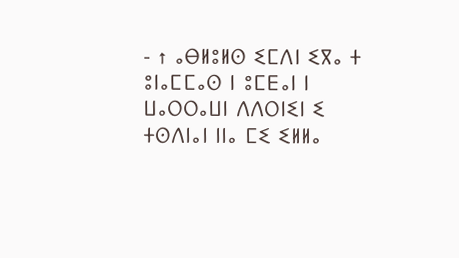- ↑ ⴰⴱⵍⵓⵍⵙ ⵉⵎⴷⵏ ⵉⴳⴰ ⵜ ⵓⵏⴰⵎⵎⴰⵙ ⵏ ⵓⵎⴹⴰⵏ ⵏ ⵡⴰⵔⵔⴰⵡⵏ ⴷⴷⵔⵏⵉⵏ ⵉ ⵜⵙⴷⵏⴰⵏ ⵏⵏⴰ ⵎⵉ ⵉⵍⵍⴰ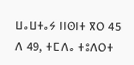ⵡⴰⵡⵜⴰⵢ ⵏⵏⵙⵏⵜ ⴳⵔ 45 ⴷ 49, ⵜⵎⴷⴰ ⵜⵓⴷⵔⵜ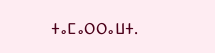ⵜⴰⵎⴰⵔⵔⴰⵡⵜ.